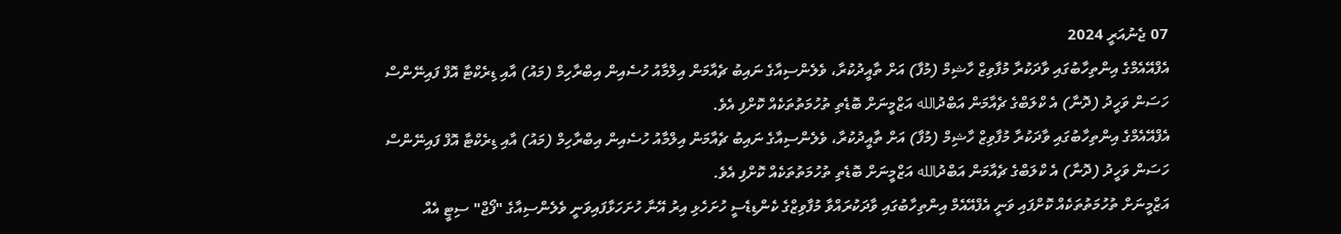07 ޖެނުއަރީ 2024
އެފްއޭއެމްގެ އިންތިހާބުގައި ވާދަކުރާ މުފާވިޒް ހާޝިމް (މުފާ) އަށް ތާއީދުކުރާ، ވެލެންސިއާގެ ނައިބު ޗެއާމަން އިލްމާއު ހުސެއިން އިބްރާހިމް (މައު) އާއި ޑިރެކްޓާ އޮފް ފައިނޭންސް ހަސަން ވަހީދު (ދޮނާ) އެ ކްލަބްގެ ޗެއާމަން އަބްދުالله އަޒްމީނަށް ބޮޑެތި ތުހުމަތުތަކެއް ކޮށްފި އެވެ.
އެފްއޭއެމްގެ އިންތިހާބުގައި ވާދަކުރާ މުފާވިޒް ހާޝިމް (މުފާ) އަށް ތާއީދުކުރާ، ވެލެންސިއާގެ ނައިބު ޗެއާމަން އިލްމާއު ހުސެއިން އިބްރާހިމް (މައު) އާއި ޑިރެކްޓާ އޮފް ފައިނޭންސް ހަސަން ވަހީދު (ދޮނާ) އެ ކްލަބްގެ ޗެއާމަން އަބްދުالله އަޒްމީނަށް ބޮޑެތި ތުހުމަތުތަކެއް ކޮށްފި އެވެ.
އަޒްމީނަށް ތުހުމަތުތަކެއް ކޮށްފައި ވަނީ އެފްއޭއެމް އިންތިހާބުގައި ވާދަކުރައްވާ މުފާވިޒްގެ ކެންޑިޑެސީ ހުށަހެޅި އިރު އޭނާ ހުށަހަޅާފައިވަނީ ވެލެންސިއާގެ "ފޯޖް" ސިޓީ އެއް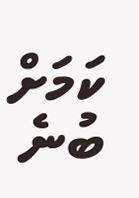ކަމަށް ބުނެ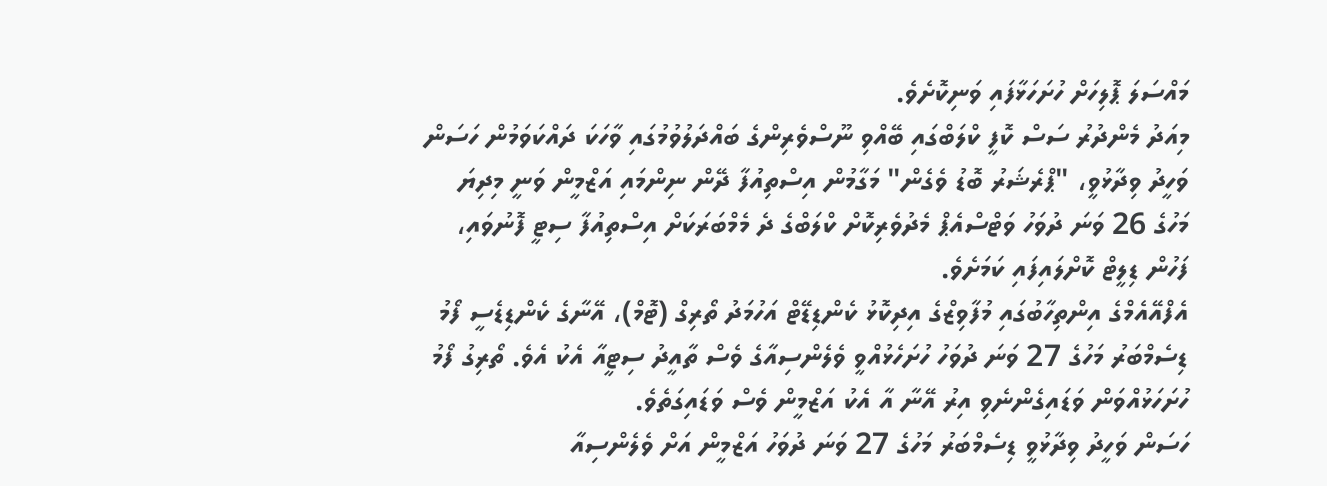މައްސަލަ ޕޮލިހަށް ހުށަހަޅާފައި ވަނިކޮށެވެ.
މިއަދު މެންދުރު ސަސް ކޮފީ ކްލަބްގައި ބޭއްވި ނޫސްވެރިންގެ ބައްދަލުވުމުގައި ވާހަކަ ދައްކަވަމުން ހަސަން ވަހީދު ވިދާޅުވީ، "ޕްރެޝަރު ބޮޑު ވެގެން" މަގާމުން އިސްތިއުފާ ދޭން ނިންމައި އަޒްމީން ވަނީ މިދިޔަ މަހުގެ 26 ވަނަ ދުވަހު ވަޓްސްއެޕް މެދުވެރިކޮށް ކްލަބްގެ ދެ މެމްބަރަކަށް އިސްތިއުފާ ސިޓީ ފޮނުވައި، ފަހުން ޑިލީޓް ކޮށްލައިފައި ކަމަށެވެ.
އެފްއޭއެމްގެ އިންތިހާބުގައި މުފާވިޒްގެ އިދިކޮޅު ކެންޑިޑޭޓް އަހުމަދު ތޯރިގް (ޓޮމް)، އޭނާގެ ކެންޑިޑެސީ ފޯމު ޑިސެމްބަރު މަހުގެ 27 ވަނަ ދުވަހު ހުށަހެޅުއްވީ ވެލެންސިއާގެ ވެސް ތާއީދު ސިޓީއާ އެކު އެވެ. ތޯރިގު ފޯމު ހުށަހަޅުއްވަން ވަޑައިގެންނެވި އިރު އޭނާ އާ އެކު އަޒްމީން ވެސް ވަޑައިގަތެވެ.
ހަސަން ވަހީދު ވިދާޅުވީ ޑިސެމްބަރު މަހުގެ 27 ވަނަ ދުވަހު އަޒްމީން އަށް ވެލެންސިއާ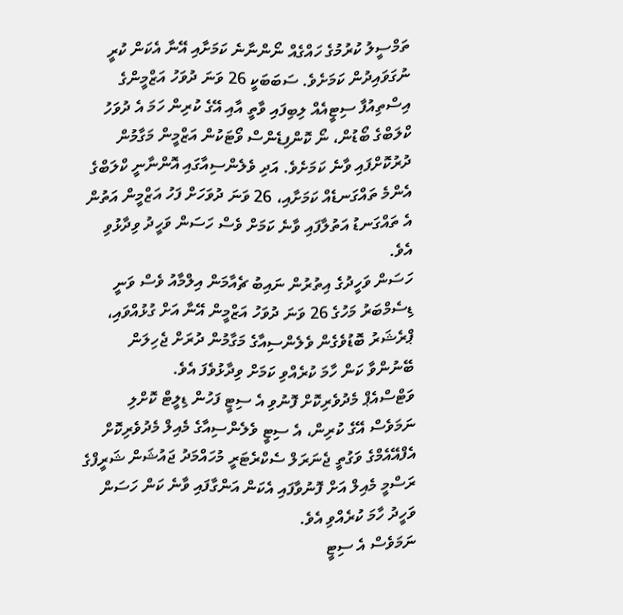ތަމްސީލު ކުރުމުގެ ހައްގެއް ނޯންނާނެ ކަމަށާއި އޭނާ އެކަން ކުރީ ނުގަވައިދުން ކަމަށެވެ. ސަބަބަކީ 26 ވަނަ ދުވަހު އަޒްމީންގެ އިސްތިއުފާ ސިޓީއެއް ލިބިފައި ވާތީ އާއި އޭގެ ކުރިން ހަމަ އެ ދުވަހު ކްލަބްގެ ބޯޑުން، ނޯ ކޮންފިޑެންސް ވޯޓަކުން އަޒްމީން މަގާމުން ދުރުކޮށްފައި ވާނެ ކަމަށެވެ. އަދި ވެލެންސިއާގައި އޮންނާނީ ކްލަބްގެ އެންމެ ތައްގަނޑެއް ކަމަށާއި، 26 ވަނަ ދުވަހަށް ފަހު އަޒްމީން އަތުން އެ ތައްގަނޑު އަތުލާފައި ވާނެ ކަމަށް ވެސް ހަސަން ވަހީދު ވިދާޅުވި އެވެ.
ހަސަން ވަހީދުގެ އިތުރުން ނައިބު ޗެއާމަން އިލްމާއު ވެސް ވަނީ ޑިސެމްބަރު މަހުގެ 26 ވަނަ ދުވަހު އަޒްމީން އޭނާ އަށް ގުޅުއްވައި، ޕްރެޝަރު ބޮޑުވެގެން ވެލެންސިއާގެ މަގާމުން ދުރަށް ޖެހިލަން ބޭނުންވާ ކަން ހާމަ ކުރެއްވި ކަމަށް ވިދާޅުވެފަ އެވެ.
ވަޓްސްއެޕް މެދުވެރިކޮށް ފޮނުވި އެ ސިޓީ ފަހުން ޑިލީޓް ކޮށްލި ނަމަވެސް އޭގެ ކުރިން، އެ ސިޓީ ވެލެންސިއާގެ މެއިލް މެދުވެރިކޮށް އެފްއޭއެމްގެ ވަގުތީ ޖެނަރަލް ސެކްރެޓަރީ މުހައްމަދު ޖައުޝަން ޝަރީފްގެ ރަސްމީ މެއިލް އަށް ފޮނުވާފައި އެކަން އަންގާފައި ވާނެ ކަން ހަސަން ވަހީދު ހާމަ ކުރެއްވި އެވެ.
ނަމަވެސް އެ ސިޓީ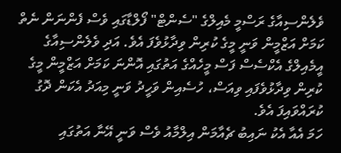ވެލެންސިއާގެ ރަސްމީ މެއިލްގެ "ސެންޓް" ފޯލްޑާގައި ވެސް ފެންނަން ނެތް ކަމަށް އަޒްމީން ވަނީ މީގެ ކުރިން ވިދާޅުވެފަ އެވެ. އަދި ވެލެންސިއާގެ އީމެއިލްގެ އެކްސެސް ފަސް މީހެއްގެ އަތުގައި އޮންނަ ކަމަށް އަޒްމީން މީގެ ކުރިން ވިދާޅުވެފައި ވިއަސް، ހުސެއިން ވަހީދު ވަނީ މިއަދު އެކަން ދޮގު ކުރައްވައިފަ އެވެ.
ހަމަ އެއާ އެކު ނައިބު ޗެއާމަން އިލްމާއު ވެސް ވަނީ އޭނާ އަތުގައި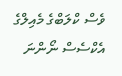ވެސް ކްލަބްގެ މެއިލްގެ އެކްސެސް ނޯންނަ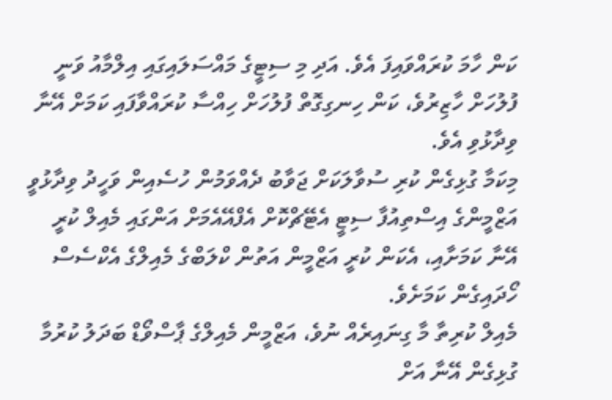ކަން ހާމަ ކުރައްވައިފަ އެވެ. އަދި މި ސިޓީގެ މައްސަލައިގައި އިލްމާއު ވަނީ ފުލުހަށް ހާޒިރުވެ، ކަން ހިނގިގޮތް ފުލުހަށް ހިއްސާ ކުރައްވާފައި ކަމަށް އޭނާ ވިދާޅުވި އެވެ.
މިކަމާ ގުޅިގެން ކުރި ސުވާލަކަށް ޖަވާބު ދެއްވަމުން ހުސެއިން ވަހީދު ވިދާޅުވީ އަޒްމީންގެ އިސްތިއުފާ ސިޓީ އެޓޭޗްކޮށް އެފްއޭއެމަށް އަންގައި މެއިލް ކުރީ އޭނާ ކަމަށާއި، އެކަން ކުރީ އަޒްމީން އަތުން ކްލަބްގެ މެއިލްގެ އެކްސެސް ހޯދައިގެން ކަމަށެވެ.
މެއިލް ކުރިތާ މާ ގިނައިރެއް ނުވެ، އަޒްމީން މެއިލްގެ ޕާސްވޯޑް ބަދަލު ކުރުމާ ގުޅިގެން އޭނާ އަށް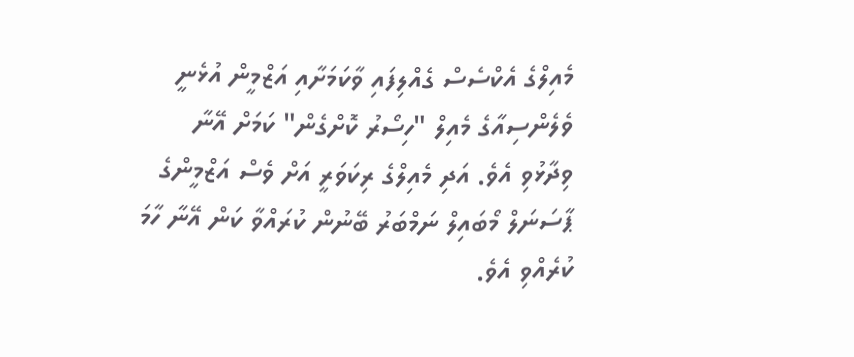މެއިލްގެ އެކްސެސް ގެއްލިފައި ވާކަމަށާއި އަޒްމީން އުޅެނީ ވެލެންސިއާގެ މެއިލް "ހިސޯރު ކޮށްގެން" ކަމަށް އޭނާ ވިދާޅުވި އެވެ. އަދި މެއިލްގެ ރިކަވަރީ އަށް ވެސް އަޒްމީންގެ ޕާސަނަލް މޯބައިލް ނަމްބަރު ބޭނުން ކުރައްވާ ކަން އޭނާ ހާމަ ކުރެއްވި އެވެ.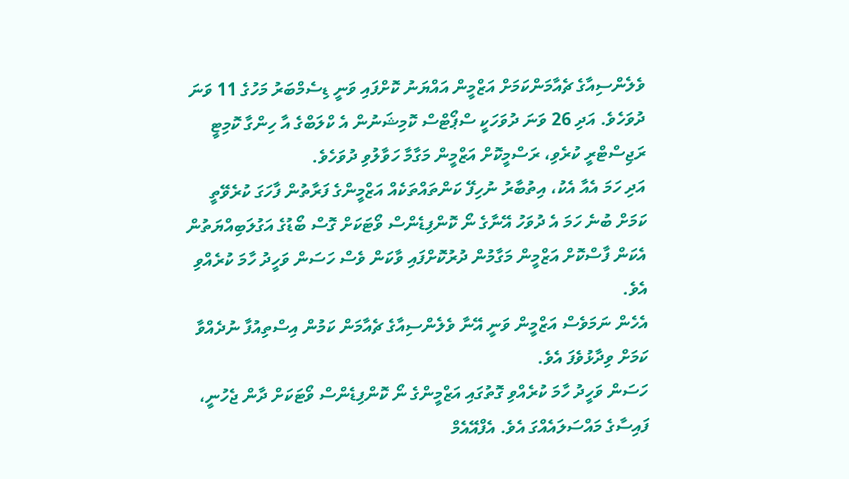ވެލެންސިއާގެ ޗެއާމަންކަމަށް އަޒްމީން އައްޔަނު ކޮށްފައި ވަނީ ޑިސެމްބަރު މަހުގެ 11 ވަނަ ދުވަހެވެ. އަދި 26 ވަނަ ދުވަހަކީ ސްޕޯޓްސް ކޮމިޝަނުން އެ ކްލަބްގެ އާ ހިންގާ ކޮމިޓީ ރަޖިސްޓްރީ ކުރެވި، ރަސްމީކޮށް އަޒްމީން މަގާމާ ހަވާލުވި ދުވަހެވެ.
އަދި ހަމަ އެއާ އެކު، އިތުބާރު ނުހިފޭ ކަންތައްތަކެއް އަޒްމީންގެ ފަރާތުން ފާހަގަ ކުރެވޭތީ ކަމަށް ބުނެ ހަމަ އެ ދުވަހު އޭނާގެ ނޯ ކޮންފިޑެންސް ވޯޓަކަށް ގޮސް ބޯޑުގެ އަގުލަބިއްޔަތުން އެކަން ފާސްކޮށް އަޒްމީން މަގާމުން ދުރުކޮށްފައި ވާކަން ވެސް ހަސަން ވަހީދު ހާމަ ކުރެއްވި އެވެ.
އެހެން ނަމަވެސް އަޒްމީން ވަނީ އޭނާ ވެލެންސިއާގެ ޗެއާމަން ކަމުން އިސްތިއުފާ ނުދެއްވާ ކަމަށް ވިދާޅުވެފަ އެވެ.
ހަސަން ވަހީދު ހާމަ ކުރެއްވި ގޮތުގައި އަޒްމީންގެ ނޯ ކޮންފިޑެންސް ވޯޓަކަށް ދާން ޖެހުނީ، ފައިސާގެ މައްސަލައެއްގަ އެވެ. އެފްއޭއެމް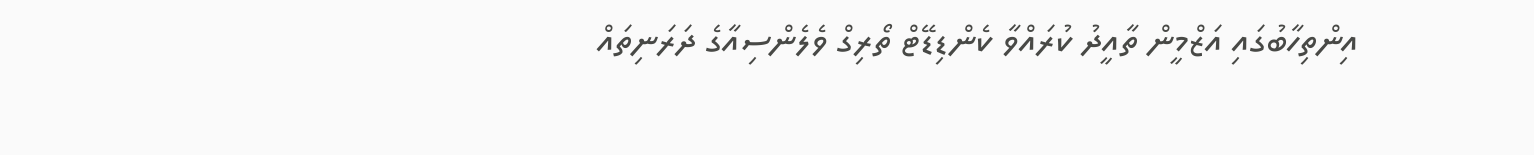އިންތިހާބުގައި އަޒްމީން ތާއީދު ކުރައްވާ ކެންޑިޑޭޓް ތޯރިގް ވެލެންސިއާގެ ދަރަނިތައް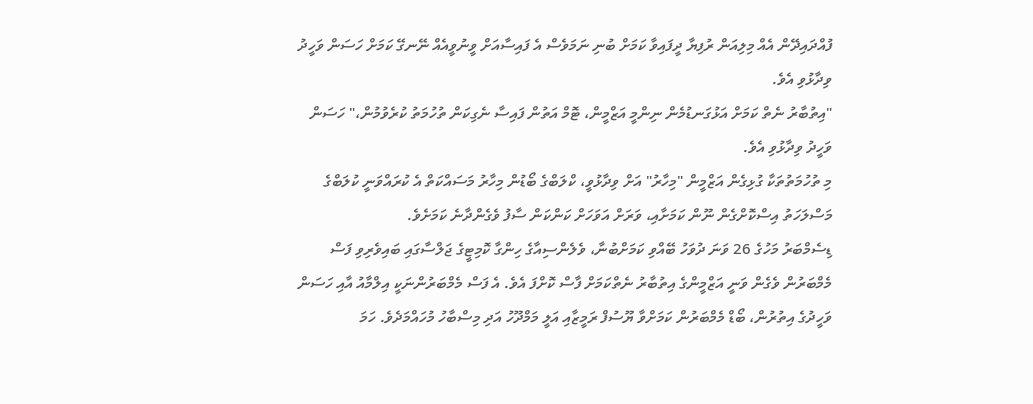ފުއްދައިދޭން އެއް މިލިއަން ރުފިޔާ ދީފައިވާ ކަމަށް ބުނި ނަމަވެސް އެ ފައިސާއަށް ވީނުވީއެއް ނޭނގޭ ކަމަށް ހަސަން ވަހީދު ވިދާޅުވި އެވެ.
"އިތުބާރު ނެތް ކަމަށް އަޅުގަނޑުމެން ނިންމީ އަޒްމީން، ޓޮމް އަތުން ފައިސާ ނެގިކަން ތުހުމަތު ކުރެވުމުން،" ހަސަން ވަހީދު ވިދާޅުވި އެވެ.
މި ތުހުމަތުތަކާ ގުޅިގެން އަޒްމީން "މިހާރު" އަށް ވިދާޅުވީ، ކްލަބްގެ ބޯޑުން މިހާރު މަސައްކަތް އެ ކުރައްވަނީ ކުލަބްގެ މަސްލަހަތު އިސްކޮށްގެން ނޫން ކަމަށާއި، ވަރަށް އަވަހަށް ކަންކަން ސާފު ވެގެންދާނެ ކަމަށެވެ.
ޑިސެމްބަރު މަހުގެ 26 ވަނަ ދުވަހު ބޭއްވި ކަމަށްބުނާ، ވެލެންސިއާގެ ހިންގާ ކޮމިޓީގެ ޖަލްސާގައި ބައިވެރިވި ފަސް މެމްބަރުން ވެގެން ވަނީ އަޒްމީންގެ އިތުބާރު ނެތްކަމަށް ފާސް ކޮށްފަ އެވެ. އެ ފަސް މެމްބަރުންނަކީ އިލްމާއު އާއި ހަސަން ވަހީދުގެ އިތުރުން، ބޯޑް މެމްބަރުން ކަމަށްވާ ޔޫސުފް ރަމީޒާއި އަލީ މަމްދޫހު އަދި މިސްބާހު މުހައްމަދެވެ. ހަމަ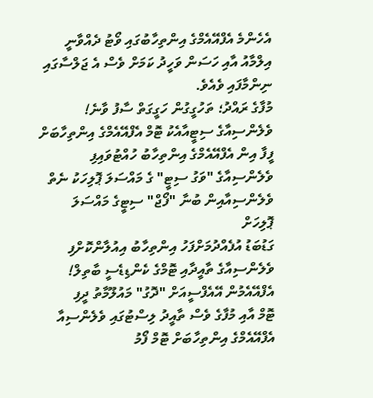އެހެންމެ އެފްއޭއެމްގެ އިންތިހާބުގައި ވޯޓު ދެއްވާނީ އިލްމާއު އާއި ހަސަން ވަހީދު ކަމަށް ވެސް އެ ޖަލްސާގައި ނިންމާފައި ވެއެވެ.
މުފާގެ ރައްދު؛ ތަހުގީގުން ހަގީގަތް ސާފު ވާނެ!
ވެލެންސިއާގެ ސިޓީއާއެކު ޓޮމް އެފްއޭއެމްގެ އިންތިހާބަށް
ފީފާ އިން އެފްއޭއެމްގެ އިންތިހާބު ހުއްޓުވައިފި
ވެލެންސިއާގެ "ވަގު ސިޓީ" ގެ މައްސަލަ ޕޮލިހަކު ނެތް
ވެލެންސިއާއިން ބުނާ "ފޯޖް" ސިޓީގެ މައްސަލަ ޕޮލިހަށް
ގަޑުބަޑު އުފެއްދުމަށްފަހު އިންތިހާބު އިއުލާންކޮށްފި
ވެލެންސިއާގެ ތާއީދާއި ޓޮމްގެ ކެންޑިޑެސީ ބާތިލް!
އެފްއޭއެމުން އޭއެފްސީއަށް "ދޮގު" މައުލޫމާތު ދީފި
ޓޮމް އާއި މުފާގެ ވެސް ތާއީދު ލިސްޓުގައި ވެލެންސިއާ
އެފްއޭއެމްގެ އިންތިހާބަށް ޓޮމް ފޯމު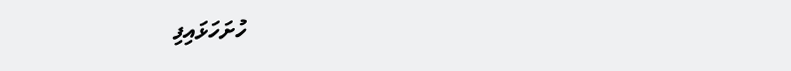ހުށަހަޅައިފި